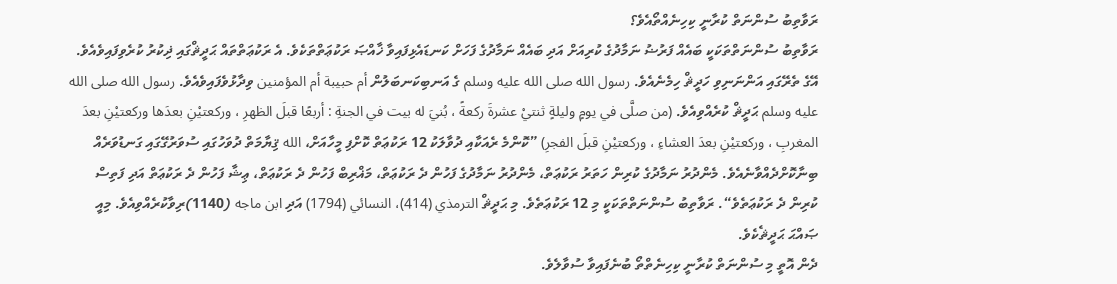ރަވާތިބު ސުންނަތް ކުރާނީ ކިހިނެއްތޯއެވެ؟
ރަވާތިބު ސުންނަތްތަކަކީ ބައެއް ފަރުޟު ނަމާދުގެ ކުރިއަށް އަދި ބައެއް ނަމާދުގެ ފަހަށް ކަނޑައެޅިފައިވާ ޚާއްޞަ ރަކުޢަތްތަކެވެ. އެ ރަކުޢަތްތައް ޙަދީޘްގައި ޛިކުރު ކުރެވިފައިވެއެވެ. އޭގެ ތެރޭގައި އަންނަނިވި ހަދީޘް ހިމެނެއެވެ. رسول الله صلى الله عليه وسلم ގެ އަނބިކަނބަލުން أم حبيبة أم المؤمنين ވިދާޅުވެފައިވެއެވެ. رسول الله صلى الله عليه وسلم ޙަދީޘް ކުރެއްވިއެވެ. (من صلَّى في يومٍ وليلةٍ ثنتيْ عشرةَ ركعةً ، بُنيَ له بيت في الجنةِ : أربعًا قبلَ الظهرِ ، وركعتيْنِ بعدَها وركعتيْنِ بعدَ المغربِ ، وركعتيْنِ بعدَ العشاءِ ، وركعتيْنِ قبلَ الفجرِ) ”ކޮންމެ ރެއަކާއި ދުވާލަކު 12 ރަކުޢަތް ކޮށްފި މީހާއަށް، الله ޤިޔާމަތް ދުވަހުގައި ސުވަރުގޭގައި ގަނޑުވަރެއް ބިނާކޮށްދެއްވާނެއެވެ. މެންދުރު ނަމާދުގެ ކުރިން ހަތަރު ރަކުޢަތް، މެންދުރު ނަމާދުގެ ފަހުން ދެ ރަކުޢަތް، މަޣްރިބް ފަހުން ދެ ރަކުޢަތް، ޢިޝާ ފަހުން ދެ ރަކުޢަތް އަދި ފަތިސް ކުރިން ދެ ރަކުޢަތެވެ“. ރަވާތިބު ސުންނަތްތަކަކީ މި 12 ރަކުޢަތެވެ. މި ޙަދީޘް الترمذي (414)، النسائي (1794) އަދި ابن ماجه (1140)ރިވާކުރެއްވިއެވެ. މިއީ ޞައްޙަ ޙަދީޘެކެވެ.
ދެން އޮތީ މި ސުންނަތް ކުރާނީ ކިހިނެތްތޯ ބުނެފައިވާ ސުވާލެވެ.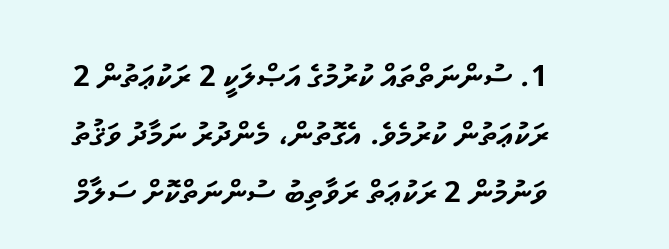1. ސުންނަތްތައް ކުރުމުގެ އަޞްލަކީ 2 ރަކުޢަތުން 2 ރަކުޢަތުން ކުރުމެވެ. އެގޮތުން، މެންދުރު ނަމާދު ވަޤުތު ވަނުމުން 2 ރަކުޢަތް ރަވާތިބު ސުންނަތްކޮށް ސަލާމް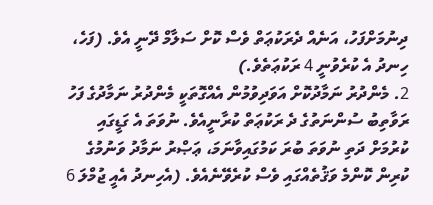ދިނުމަށްފަހު، އަނެއް ދެރަކުޢަތް ވެސް ކޮށް ސަލާމް ދޭނީ އެވެ. (ފަހެ، ހިނދު އެ ކުރެވުނީ 4 ރަކުޢަތެވެ.)
2. މެންދުރު ނަމާދުކޮށް އަވަދިވުމުން އެއްގޮތަކީ މެންދުރު ނަމާދުގެ ފަހު ރަވާތިބު ސުންނަތުގެ ދެ ރަކުޢަތް ކުރާނީއެވެ. ނުވަތަ އެ ގަޑީގައި ކުރުމަށް ދަތި ނުވަތަ ބުރަ ކަމުގައިވާނަމަ، ޢަޞްރު ނަމާދު ވަނުމުގެ ކުރިން ކޮންމެ ވަޤުތެއްގައި ވެސް ކުރެވޭނެއެވެ. (އެހިނދު އެއީ ޖުމްލަ 6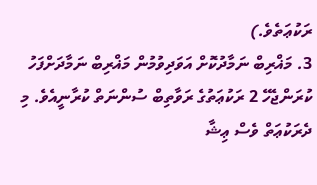ރަކުޢަތެވެ.)
3. މަޣްރިބް ނަމާދުކޮށް އަވަދިވުމުން މަޣްރިބް ނަމާދަށްފަހު ކުރަންޖެހޭ 2 ރަކުޢަތުގެ ރަވާތިބް ސުންނަތް ކުރާނީއެވެ. މި ދެރަކުޢަތް ވެސް ޢިޝާ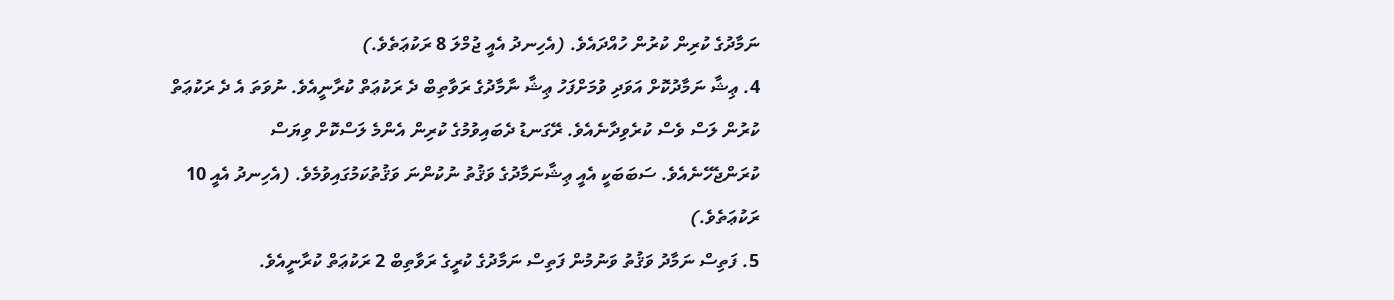ނަމާދުގެ ކުރިން ކުރުން ހުއްދައެވެ. (އެހިނދު އެއީ ޖުމްލަ 8 ރަކުޢަތެވެ.)
4. ޢިޝާ ނަމާދުކޮށް އަވަދި ވުމަށްފަހު ޢިޝާ ނާމާދުގެ ރަވާތިބް ދެ ރަކުޢަތް ކުރާނީއެވެ. ނުވަތަ އެ ދެ ރަކުޢަތް ކުރުން ލަސް ވެސް ކުރެވިދާނެއެވެ. ރޭގަނޑު ދެބައިވުމުގެ ކުރިން އެންމެ ލަސްކޮށް ވިޔަސް ކުރަންޖެހޭނެއެވެ. ސަބަބަކީ އެއީ ޢިޝާނަމާދުގެ ވަޤުތު ނުކުންނަ ވަޤުތުކަމުގައިވުމެވެ. (އެހިނދު އެއީ 10 ރަކުޢަތެވެ.)
5. ފަތިސް ނަމާދު ވަޤުތު ވަނުމުން ފަތިސް ނަމާދުގެ ކުރީގެ ރަވާތިބް 2 ރަކުޢަތް ކުރާނީއެވެ.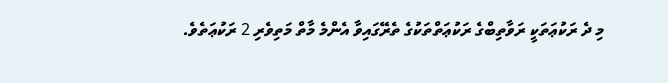މި ދެ ރަކުޢަތަކީ ރަވާތިބްގެ ރަކުޢަތްތަކުގެ ތެރޭގައިވާ އެންމެ މާތް މަތިވެރި 2 ރަކުޢަތެވެ.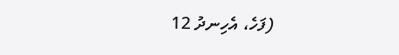(ފަހެ، އެހިނދު 12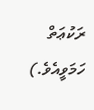ރަކުޢަތް ހަމަވީއެވެ.)